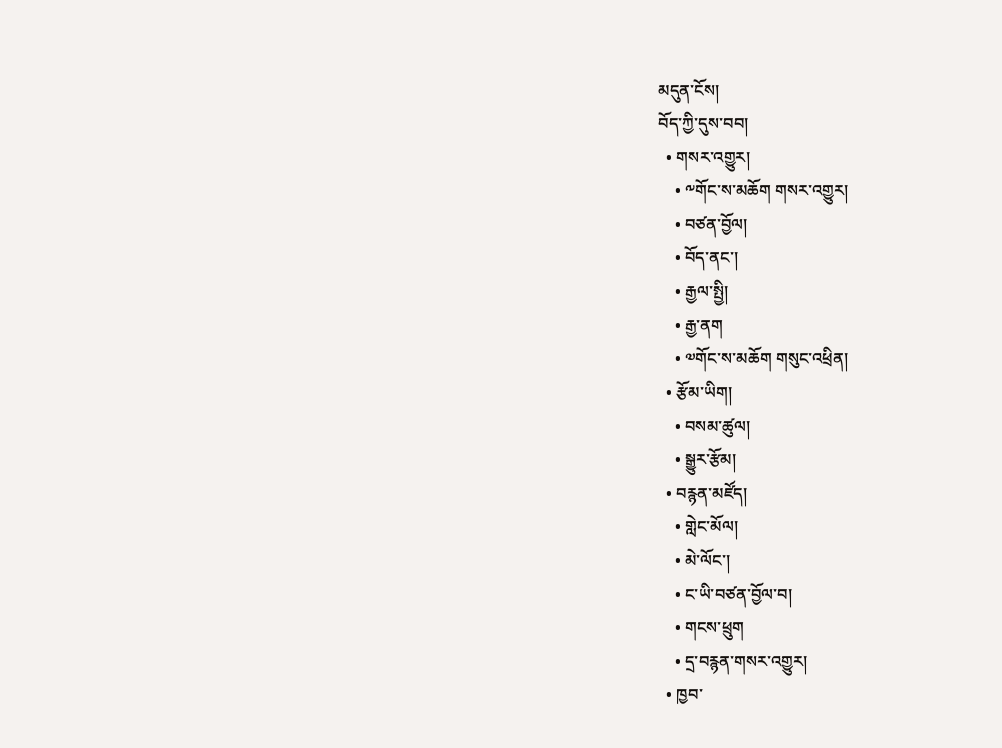མདུན་ངོས།
བོད་ཀྱི་དུས་བབ།
  • གསར་འགྱུར།
    • ༸གོང་ས་མཆོག གསར་འགྱུར།
    • བཙན་བྱོལ།
    • བོད་ནང་།
    • རྒྱལ་སྤྱི།
    • རྒྱ་ནག
    • ༧གོང་ས་མཆོག གསུང་འཕྲིན།
  • རྩོམ་ཡིག།
    • བསམ་ཚུལ།
    • སྒྱུར་རྩོམ།
  • བརྙན་མཛོད།
    • གླེང་མོལ།
    • མེ་ལོང་།
    • ང་ཡི་བཙན་བྱོལ་བ།
    • གངས་ཕྲུག
    • དྲ་བརྙན་གསར་འགྱུར།
  • ཁྱབ་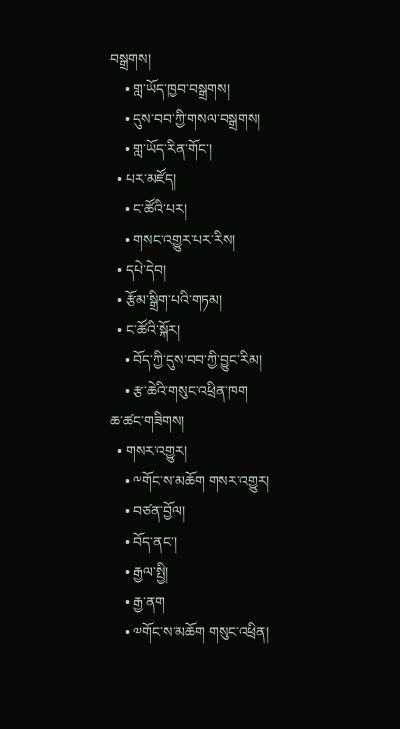བསྒྲགས།
    • གླ་ཡོད་ཁྱབ་བསྒྲགས།
    • དུས་བབ་ཀྱི་གསལ་བསྒྲགས།
    • གླ་ཡོད་རིན་གོང་།
  • པར་མཛོད།
    • ང་ཚོའི་པར།
    • གསང་འགྱུར་པར་རིས།
  • དཔེ་དེབ།
  • རྩོམ་སྒྲིག་པའི་གཏམ།
  • ང་ཚོའི་སྐོར།
    • བོད་ཀྱི་དུས་བབ་ཀྱི་བྱུང་རིམ།
    • རྩ་ཆེའི་གསུང་འཕྲིན་ཁག
ཆ་ཚང་གཟིགས།
  • གསར་འགྱུར།
    • ༸གོང་ས་མཆོག གསར་འགྱུར།
    • བཙན་བྱོལ།
    • བོད་ནང་།
    • རྒྱལ་སྤྱི།
    • རྒྱ་ནག
    • ༧གོང་ས་མཆོག གསུང་འཕྲིན།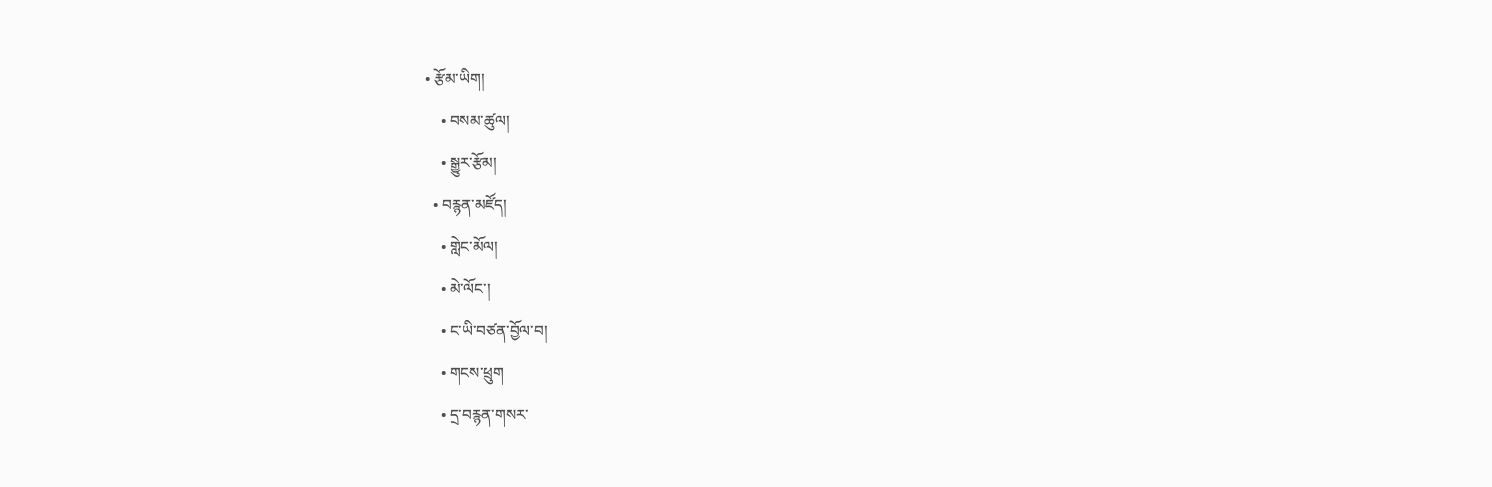• རྩོམ་ཡིག།
    • བསམ་ཚུལ།
    • སྒྱུར་རྩོམ།
  • བརྙན་མཛོད།
    • གླེང་མོལ།
    • མེ་ལོང་།
    • ང་ཡི་བཙན་བྱོལ་བ།
    • གངས་ཕྲུག
    • དྲ་བརྙན་གསར་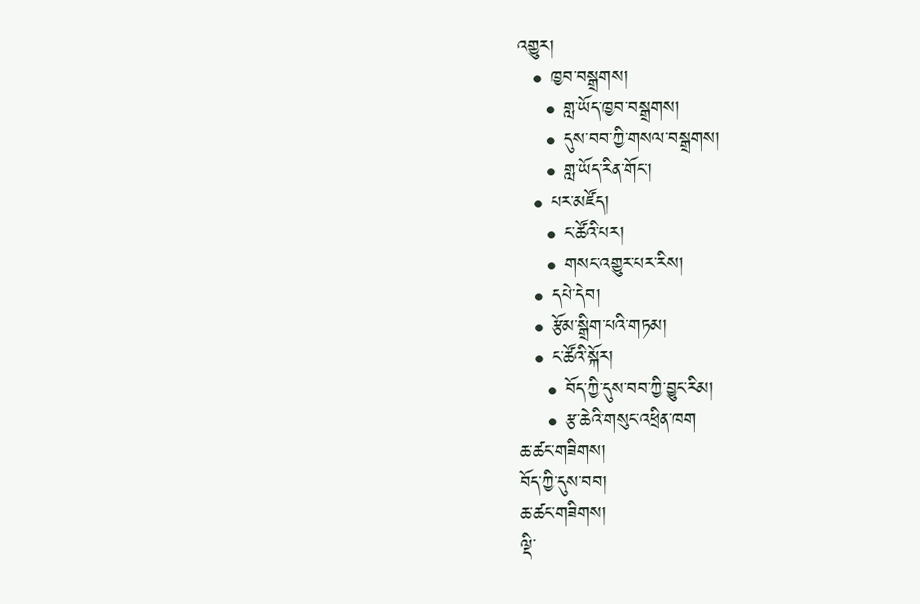འགྱུར།
  • ཁྱབ་བསྒྲགས།
    • གླ་ཡོད་ཁྱབ་བསྒྲགས།
    • དུས་བབ་ཀྱི་གསལ་བསྒྲགས།
    • གླ་ཡོད་རིན་གོང་།
  • པར་མཛོད།
    • ང་ཚོའི་པར།
    • གསང་འགྱུར་པར་རིས།
  • དཔེ་དེབ།
  • རྩོམ་སྒྲིག་པའི་གཏམ།
  • ང་ཚོའི་སྐོར།
    • བོད་ཀྱི་དུས་བབ་ཀྱི་བྱུང་རིམ།
    • རྩ་ཆེའི་གསུང་འཕྲིན་ཁག
ཆ་ཚང་གཟིགས།
བོད་ཀྱི་དུས་བབ།
ཆ་ཚང་གཟིགས།
ལྡི་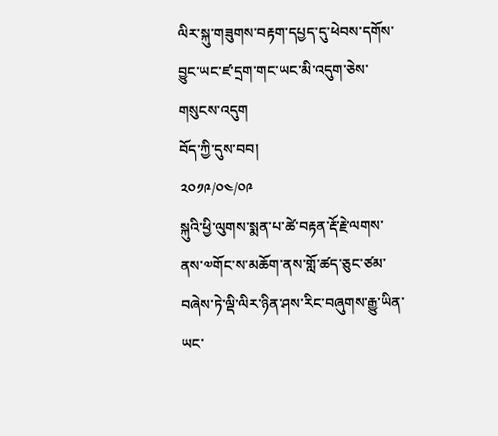ལིར་སྐུ་གཟུགས་བརྟག་དཔྱད་དུ་ཕེབས་དགོས་བྱུང་ཡང་ཛ་དྲག་གང་ཡང་མི་འདུག་ཅེས་གསུངས་འདུག
བོད་ཀྱི་དུས་བབ།
༢༠༡༩/༠༤/༠༩
སྐུའི་ཕྱི་ལུགས་སྨན་པ་ཚེ་བརྟན་རྡོ་རྗེ་ལགས་ནས་༧གོང་ས་མཆོག་ནས་གློ་ཚད་ཅུང་ཙམ་བཞེས་ཏེ་ལྡི་ལིར་ཉིན་ཤས་རིང་བཞུགས་རྒྱུ་ཡིན་ཡང་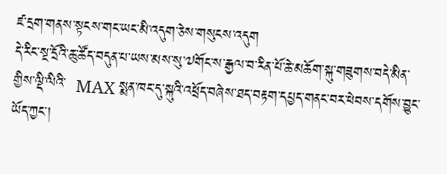ཛ་དྲག་གནས་སྟངས་གང་ཡང་མི་འདུག་ཅེས་གསུངས་འདུག
དེ་རིང་སྔ་དྲོའི་ཆུ་ཚོད་བདུན་པ་ཡས་མས་སུ་༧གོང་ས་རྒྱལ་བ་རིན་པོ་ཆེ་མཆོག་སྐུ་གཟུགས་བདེ་མིན་གྱིས་ལྡི་ལིའི་  MAX སྨན་ཁང་དུ་སྐུའི་འཕྲོད་བཞེས་ཐད་བརྟག་དཔྱད་གནང་བར་ཕེབས་དགོས་བྱུང་ཡོད་ཀྱང་།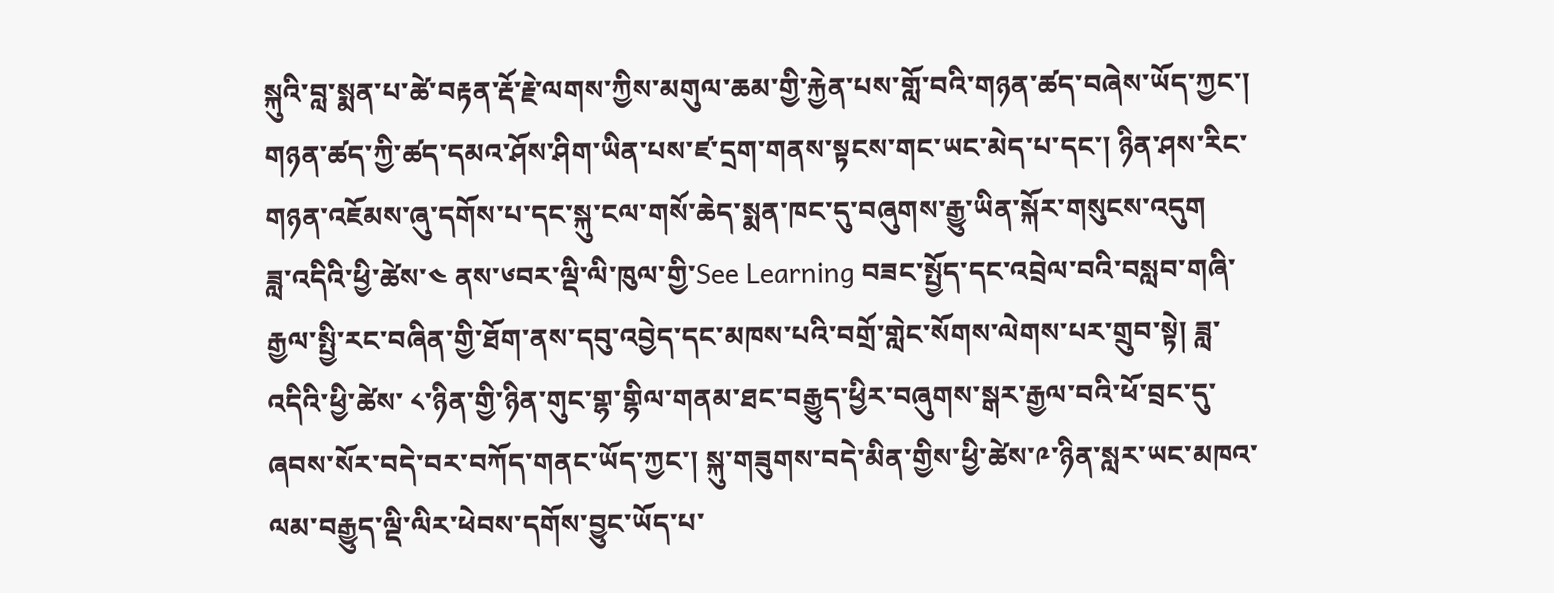སྐུའི་བླ་སྨན་པ་ཚེ་བརྟན་རྡོ་རྗེ་ལགས་ཀྱིས་མགུལ་ཆམ་གྱི་རྐྱེན་པས་གློ་བའི་གཉན་ཚད་བཞེས་ཡོད་ཀྱང་། གཉན་ཚད་ཀྱི་ཚད་དམའ་ཤོས་ཤིག་ཡིན་པས་ཛ་དྲག་གནས་སྟངས་གང་ཡང་མེད་པ་དང་། ཉིན་ཤས་རིང་གཉན་འཇོམས་ཞུ་དགོས་པ་དང་སྐུ་ངལ་གསོ་ཆེད་སྨན་ཁང་དུ་བཞུགས་རྒྱུ་ཡིན་སྐོར་གསུངས་འདུག
ཟླ་འདིའི་ཕྱི་ཚེས་༤ ནས་༦བར་ལྡི་ལི་ཁུལ་གྱི་See Learning བཟང་སྤྱོད་དང་འབྲེལ་བའི་བསླབ་གཞི་རྒྱལ་སྤྱི་རང་བཞིན་གྱི་ཐོག་ནས་དབུ་འབྱེད་དང་མཁས་པའི་བགྲོ་གླེང་སོགས་ལེགས་པར་གྲུབ་སྟེ། ཟླ་འདིའི་ཕྱི་ཚེས་ ༨་ཉིན་གྱི་ཉིན་གུང་གྷ་གྷིལ་གནམ་ཐང་བརྒྱུད་ཕྱིར་བཞུགས་སྒར་རྒྱལ་བའི་ཕོ་བྲང་དུ་ཞབས་སོར་བདེ་བར་བཀོད་གནང་ཡོད་ཀྱང་། སྐུ་གཟུགས་བདེ་མིན་གྱིས་ཕྱི་ཚེས་༩་ཉིན་སླར་ཡང་མཁའ་ལམ་བརྒྱུད་ལྡི་ལིར་ཕེབས་དགོས་བྱུང་ཡོད་པ་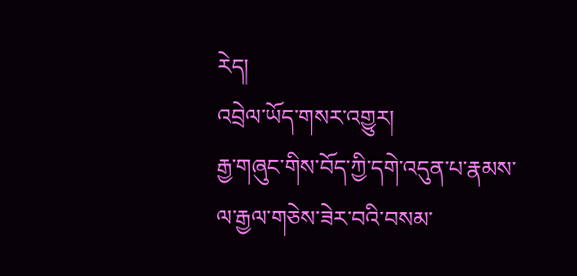རེད།
འབྲེལ་ཡོད་གསར་འགྱུར།
རྒྱ་གཞུང་གིས་བོད་ཀྱི་དགེ་འདུན་པ་རྣམས་ལ་རྒྱལ་གཅེས་ཟེར་བའི་བསམ་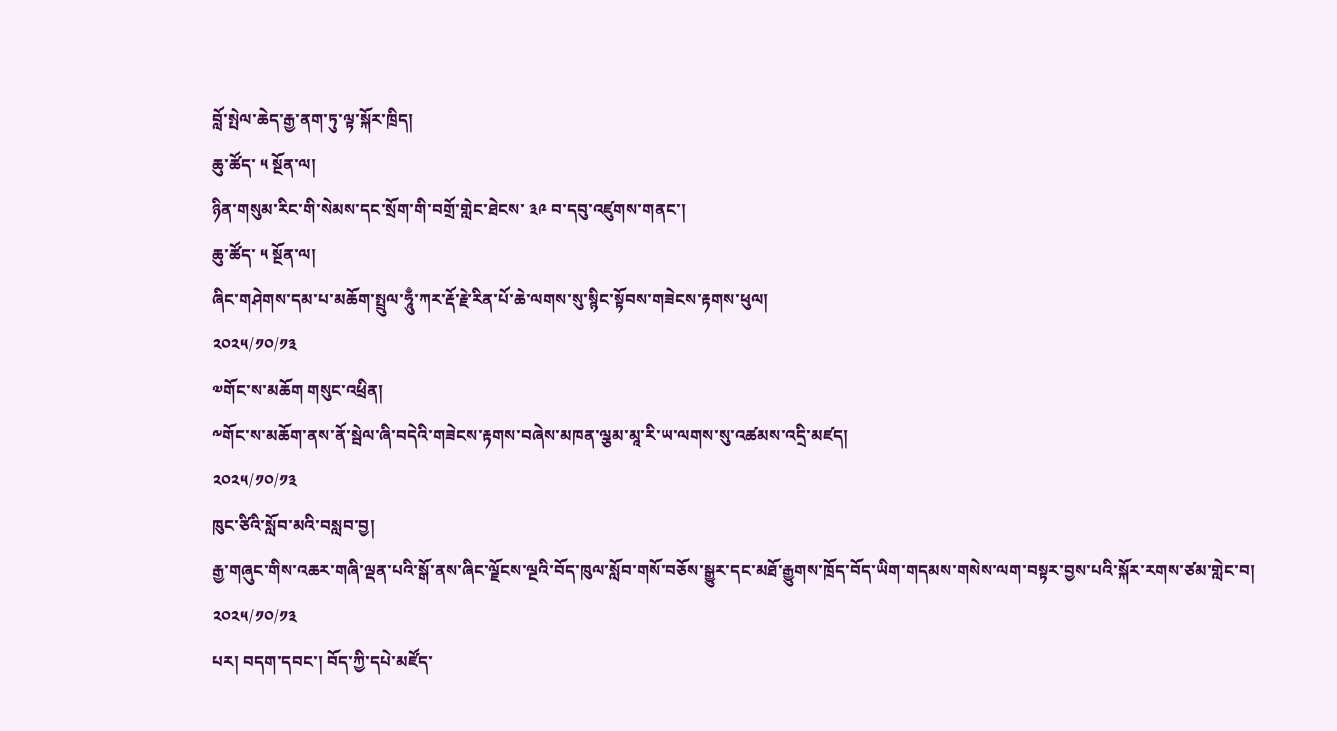བློ་སྤེལ་ཆེད་རྒྱ་ནག་ཏུ་ལྟ་སྐོར་ཁྲིད།
ཆུ་ཚོད་ ༥ སྔོན་ལ།
ཉིན་གསུམ་རིང་གི་སེམས་དང་སྲོག་གི་བགྲོ་གླེང་ཐེངས་ ༣༩ བ་དབུ་འཛུགས་གནང་།
ཆུ་ཚོད་ ༥ སྔོན་ལ།
ཞིང་གཤེགས་དམ་པ་མཆོག་སྤྲུལ་ཧཱུྃ་ཀར་རྡོ་རྗེ་རིན་པོ་ཆེ་ལགས་སུ་སྙིང་སྟོབས་གཟེངས་རྟགས་ཕུལ།
༢༠༢༥/༡༠/༡༣
༧གོང་ས་མཆོག གསུང་འཕྲིན།
༸གོང་ས་མཆོག་ནས་ནོ་སྦེལ་ཞི་བདེའི་གཟེངས་རྟགས་བཞེས་མཁན་ལྕམ་མཱ་རི་ཡ་ལགས་སུ་འཚམས་འདྲི་མཛད།
༢༠༢༥/༡༠/༡༣
ཁུང་ཙིའི་སློབ་མའི་བསླབ་བྱ།
རྒྱ་གཞུང་གིས་འཆར་གཞི་ལྡན་པའི་སྒོ་ནས་ཞིང་ལྗོངས་ལྔའི་བོད་ཁུལ་སློབ་གསོ་བཅོས་སྒྱུར་དང་མཐོ་རྒྱུགས་ཁྲོད་བོད་ཡིག་གདམས་གསེས་ལག་བསྟར་བྱས་པའི་སྐོར་རགས་ཙམ་གླེང་བ།
༢༠༢༥/༡༠/༡༣
པར། བདག་དབང་། བོད་ཀྱི་དཔེ་མཛོད་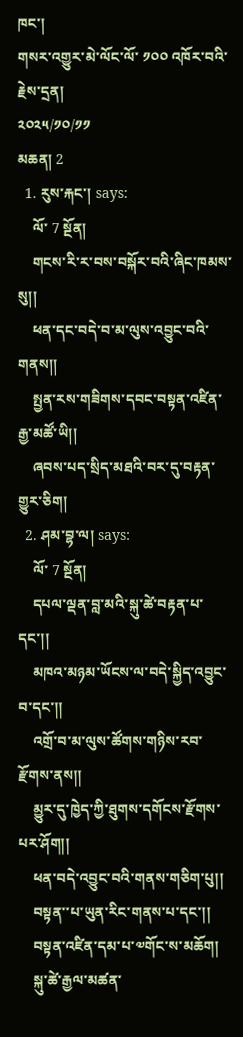ཁང་།
གསར་འགྱུར་མེ་ལོང་ལོ་ ༡༠༠ འཁོར་བའི་རྗེས་དྲན།
༢༠༢༥/༡༠/༡༡
མཆན། 2
  1. རུས་རྐང་། says:
    ལོ་ 7 སྔོན།
    གངས་རི་ར་བས་བསྐོར་བའི་ཞིང་ཁམས་སུ།།
    ཕན་དང་བདེ་བ་མ་ལུས་འབྱུང་བའི་གནས།།
    སྤྱན་རས་གཟིགས་དབང་བསྟན་འཛིན་རྒྱ་མཚོ་ཡི།།
    ཞབས་པད་སྲིད་མཐའི་བར་དུ་བརྟན་གྱུར་ཅིག།
  2. ཤམ་བྷ་ལ། says:
    ལོ་ 7 སྔོན།
    དཔལ་ལྡན་བླ་མའི་སྐུ་ཚེ་བརྟན་པ་དང་།།
    མཁའ་མཉམ་ཡོངས་ལ་བདེ་སྐྱིད་འབྱུང་བ་དང་།།
    འགྲོ་བ་མ་ལུས་ཚོགས་གཉིས་རབ་རྫོགས་ནས།།
    མྱུར་དུ་ཁྱེད་ཀྱི་ཐུགས་དགོངས་རྫོགས་པར་ཤོག།།
    ཕན་བདེ་འབྱུང་བའི་གནས་གཅིག་པུ།།
    བསྟན་་པ་ཡུན་རིང་གནས་པ་དང་།།
    བསྟན་འཛིན་དམ་པ་༧གོང་ས་མཆོག།
    སྐུ་ཚེ་རྒྱལ་མཚན་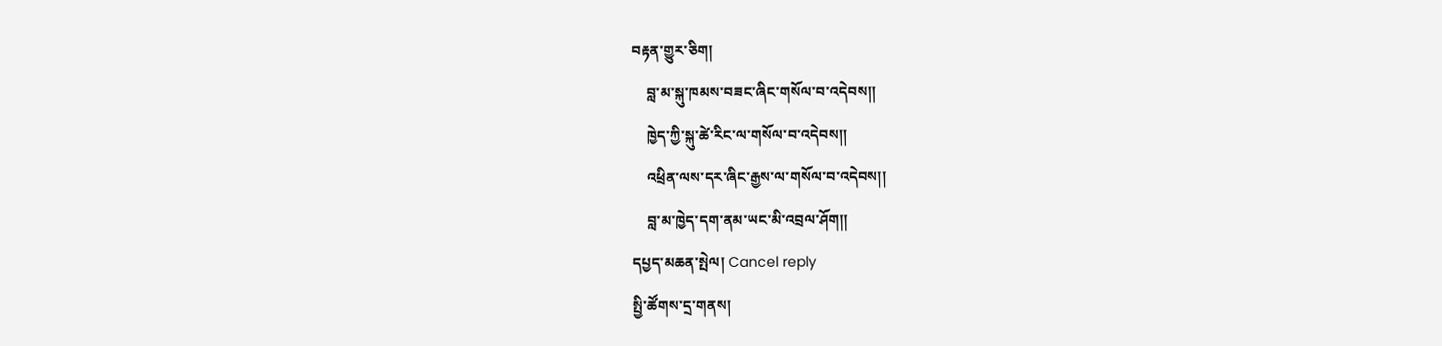བརྟན་གྱུར་ཅིག།
    བླ་མ་སྐུ་ཁམས་བཟང་ཞིང་གསོལ་བ་འདེབས།།
    ཁྱེད་ཀྱི་སྐུ་ཚེ་རིང་ལ་གསོལ་བ་འདེབས།།
    འཕྲིན་ལས་དར་ཞིང་རྒྱས་ལ་གསོལ་བ་འདེབས།།
    བླ་མ་ཁྱེད་དག་ནམ་ཡང་མི་འབྲལ་ཤོག།།
དཔྱད་མཆན་སྤེལ། Cancel reply
སྤྱི་ཚོགས་དྲ་གནས།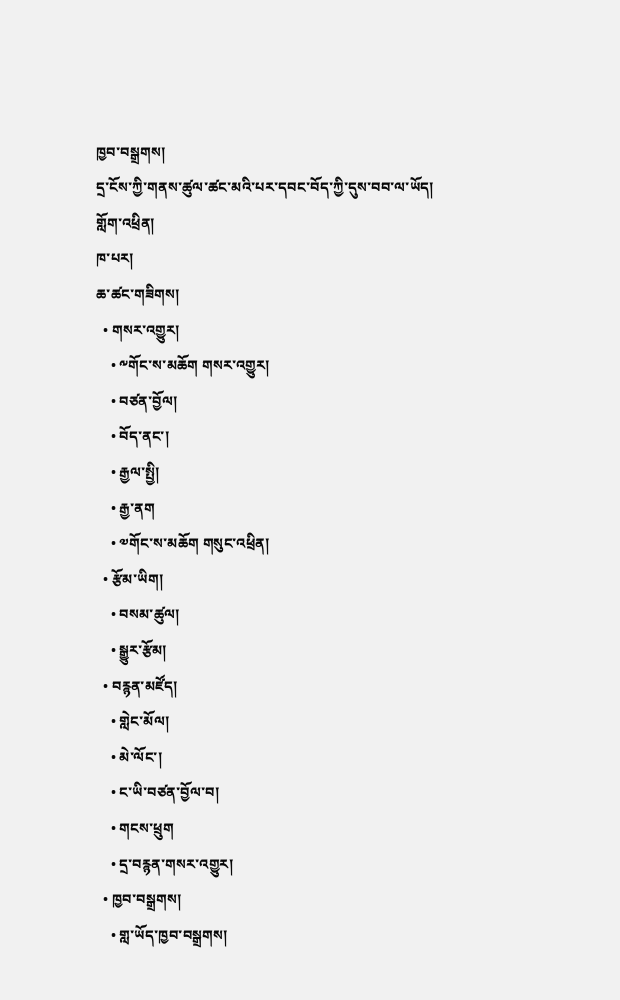ཁྱབ་བསྒྲགས།
དྲ་ངོས་ཀྱི་གནས་ཚུལ་ཚང་མའི་པར་དབང་བོད་ཀྱི་དུས་བབ་ལ་ཡོད།
གློག་འཕྲིན།
ཁ་པར།
ཆ་ཚང་གཟིགས།
  • གསར་འགྱུར།
    • ༸གོང་ས་མཆོག གསར་འགྱུར།
    • བཙན་བྱོལ།
    • བོད་ནང་།
    • རྒྱལ་སྤྱི།
    • རྒྱ་ནག
    • ༧གོང་ས་མཆོག གསུང་འཕྲིན།
  • རྩོམ་ཡིག།
    • བསམ་ཚུལ།
    • སྒྱུར་རྩོམ།
  • བརྙན་མཛོད།
    • གླེང་མོལ།
    • མེ་ལོང་།
    • ང་ཡི་བཙན་བྱོལ་བ།
    • གངས་ཕྲུག
    • དྲ་བརྙན་གསར་འགྱུར།
  • ཁྱབ་བསྒྲགས།
    • གླ་ཡོད་ཁྱབ་བསྒྲགས།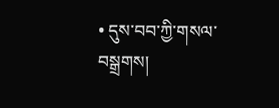• དུས་བབ་ཀྱི་གསལ་བསྒྲགས།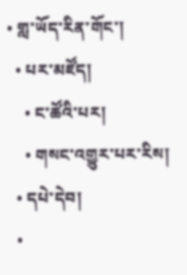• གླ་ཡོད་རིན་གོང་།
  • པར་མཛོད།
    • ང་ཚོའི་པར།
    • གསང་འགྱུར་པར་རིས།
  • དཔེ་དེབ།
  •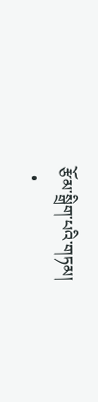རྩོམ་སྒྲིག་པའི་གཏམ།
  •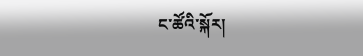ང་ཚོའི་སྐོར།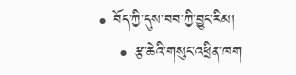• བོད་ཀྱི་དུས་བབ་ཀྱི་བྱུང་རིམ།
    • རྩ་ཆེའི་གསུང་འཕྲིན་ཁག